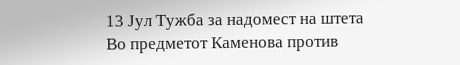13 Јул Тужба за надомест на штета
Во предметот Каменова против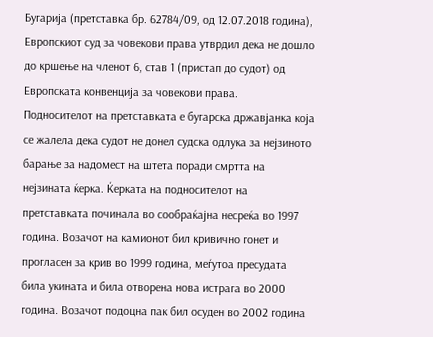Бугарија (претставка бр. 62784/09, oд 12.07.2018 година), Европскиот суд за човекови права утврдил дека не дошло до кршење на членот 6, став 1 (пристап до судот) од Европската конвенција за човекови права.
Пoдносителот на претставката е бугарска државјанка која се жалела дека судот не донел судска одлука за нејзиното барање за надомест на штета поради смртта на нејзината ќерка. Ќерката на подносителот на претставката починала во сообраќајна несреќа во 1997 година. Возачот на камионот бил кривично гонет и прогласен за крив во 1999 година, меѓутоа пресудата била укината и била отворена нова истрага во 2000 година. Возачот подоцна пак бил осуден во 2002 година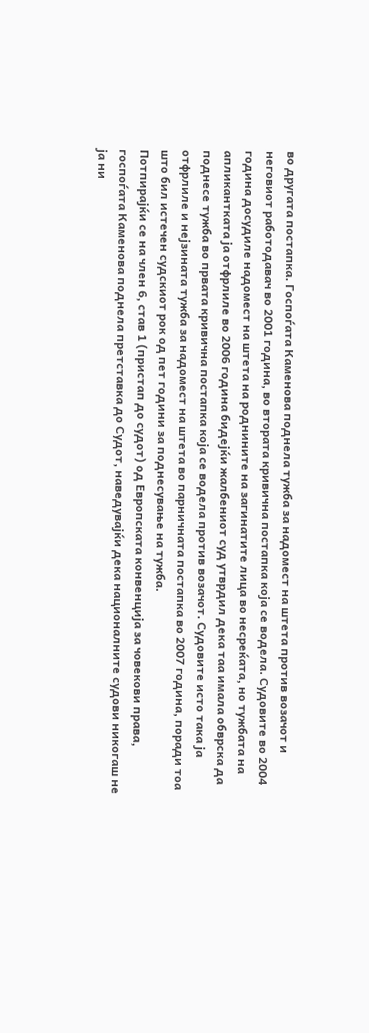во другата постапка. Госпоѓата Каменова поднела тужба за надомест на штета против возачот и неговиот работодавач во 2001 година, во втората кривична постапка која се водела. Судовите во 2004 година досудиле надомест на штета на роднините на загинатите лица во несреќата, но тужбата на апликантката ја отфрлиле во 2006 година бидејќи жалбениот суд утврдил дека таа имала обврска да поднесе тужба во првата кривична постапка која се водела против возачот. Судовите исто така ја отфрлиле и нејзината тужба за надомест на штета во парничната постапка во 2007 година, поради тоа што бил истечен судскиот рок од пет години за поднесување на тужба.
Потпирајќи се на член 6, став 1 (пристап до судот) од Европската конвенција за човекови права, госпоѓата Каменова поднела претставка до Судот, наведувајќи дека националните судови никогаш не ја ни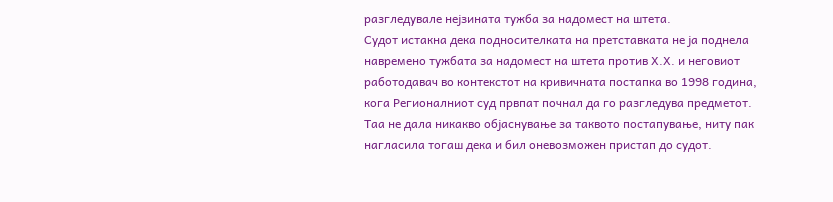разгледувале нејзината тужба за надомест на штета.
Судот истакна дека подносителката на претставката не ја поднела навремено тужбата за надомест на штета против Х.Х. и неговиот работодавач во контекстот на кривичната постапка во 1998 година, кога Регионалниот суд првпат почнал да го разгледува предметот. Таа не дала никакво објаснување за таквото постапување, ниту пак нагласила тогаш дека и бил оневозможен пристап до судот.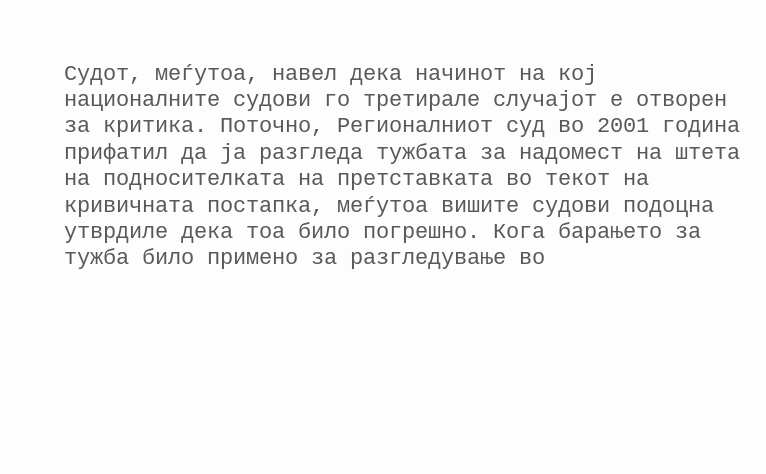Судот, меѓутоа, навел дека начинот на кој националните судови го третирале случајот е отворен за критика. Поточно, Регионалниот суд во 2001 година прифатил да ја разгледа тужбата за надомест на штета на подносителката на претставката во текот на кривичната постапка, меѓутоа вишите судови подоцна утврдиле дека тоа било погрешно. Кога барањето за тужба било примено за разгледување во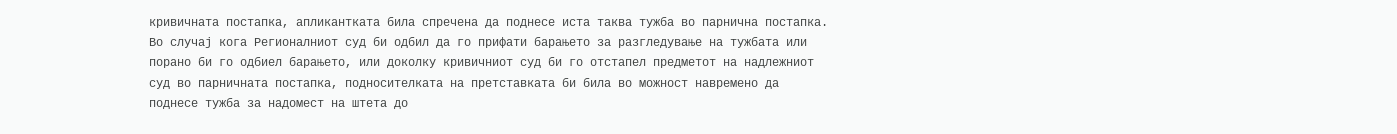кривичната постапка, апликантката била спречена да поднесе иста таква тужба во парнична постапка. Во случај кога Регионалниот суд би одбил да го прифати барањето за разгледување на тужбата или порано би го одбиел барањето, или доколку кривичниот суд би го отстапел предметот на надлежниот суд во парничната постапка, подносителката на претставката би била во можност навремено да поднесе тужба за надомест на штета до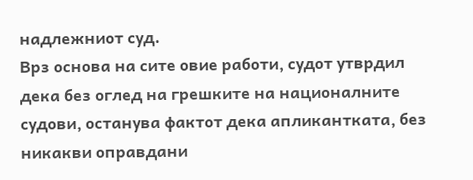надлежниот суд.
Врз основа на сите овие работи, судот утврдил дека без оглед на грешките на националните судови, останува фактот дека апликантката, без никакви оправдани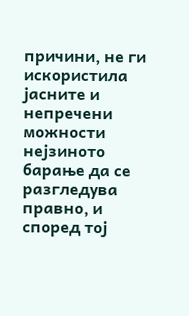причини, не ги искористила јасните и непречени можности нејзиното барање да се разгледува правно, и според тој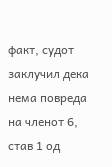факт, судот заклучил дека нема повреда на членот 6, став 1 од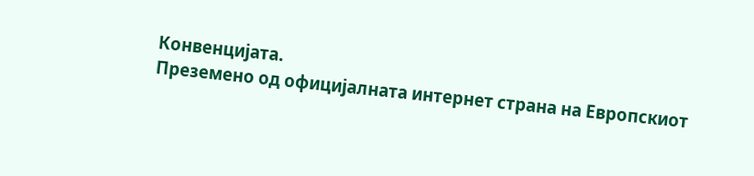Конвенцијата.
Преземено од официјалната интернет страна на Европскиот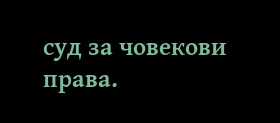суд за човекови права.